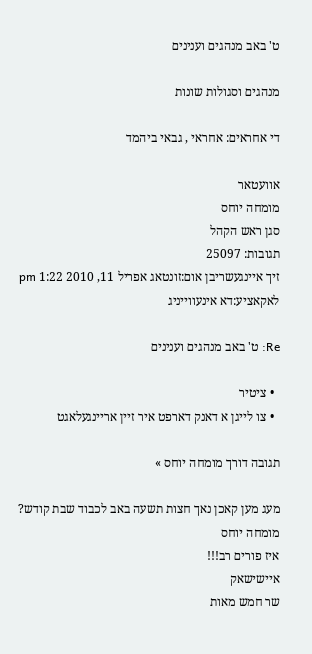ט' באב מנהגים וענינים

מנהגים וסגולות שונות

די אחראים: אחראי , גבאי ביהמד

אוועטאר
מומחה יוחס
סגן ראש הקהל
תגובות: 25097
זיך איינגעשריבן אום:זונטאג אפריל 11, 2010 1:22 pm
לאקאציע:דא אינעווייניג

Re: ט' באב מנהגים וענינים

  • ציטיר
  • צו לייגן א דאנק דארפט איר זיין אריינגעלאגט

תגובה דורך מומחה יוחס »

מעג מען קאכן נאך חצות תשעה באב לכבוד שבת קודש?
מומחה יוחס
איז פורים רב!!!
איישישאק
שר חמש מאות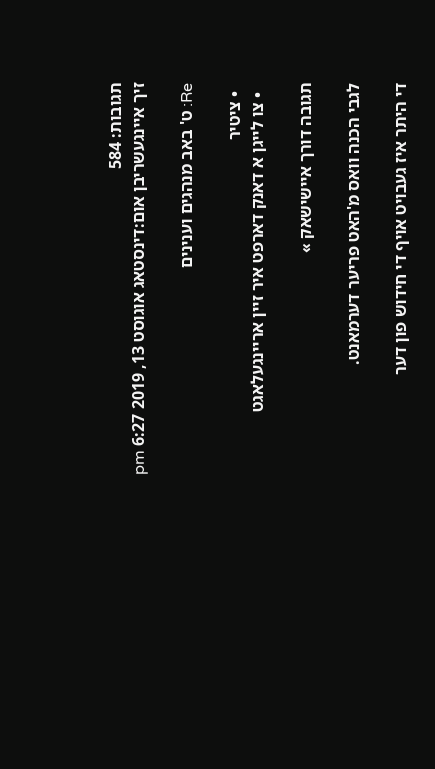תגובות: 584
זיך איינגעשריבן אום:דינסטאג אוגוסט 13, 2019 6:27 pm

Re: ט' באב מנהגים וענינים

  • ציטיר
  • צו לייגן א דאנק דארפט איר זיין אריינגעלאגט

תגובה דורך איישישאק »

לגבי הכנה וואס מ'האט פריער דערמאנט.

די היתר איז געבויט אויף די חידוש פון דער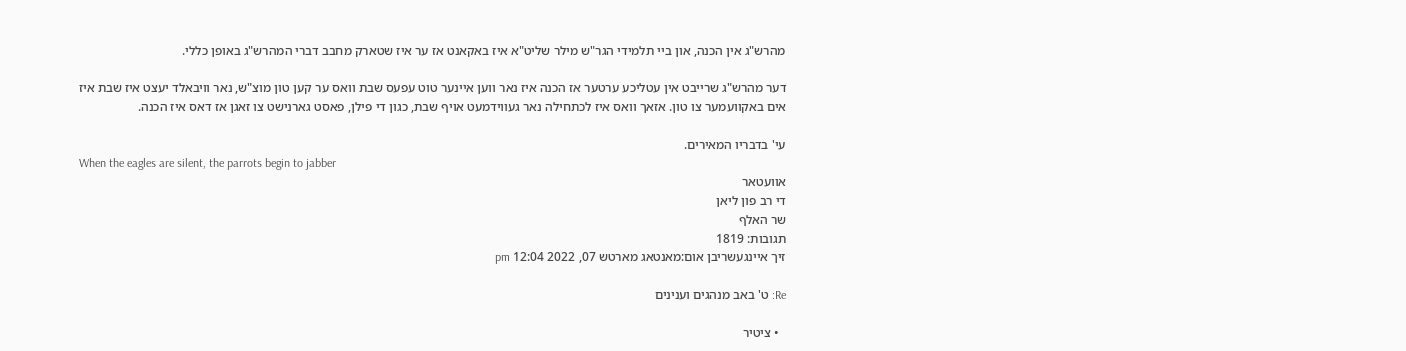מהרש"ג אין הכנה, און ביי תלמידי הגר"ש מילר שליט"א איז באקאנט אז ער איז שטארק מחבב דברי המהרש"ג באופן כללי.

דער מהרש"ג שרייבט אין עטליכע ערטער אז הכנה איז נאר ווען איינער טוט עפעס שבת וואס ער קען טון מוצ"ש, נאר וויבאלד יעצט איז שבת איז אים באקוועמער צו טון. אזאך וואס איז לכתחילה נאר געווידמעט אויף שבת, כגון די פילן, פאסט גארנישט צו זאגן אז דאס איז הכנה.

עי' בדבריו המאירים.
When the eagles are silent, the parrots begin to jabber
אוועטאר
די רב פון ליאן
שר האלף
תגובות: 1819
זיך איינגעשריבן אום:מאנטאג מארטש 07, 2022 12:04 pm

Re: ט' באב מנהגים וענינים

  • ציטיר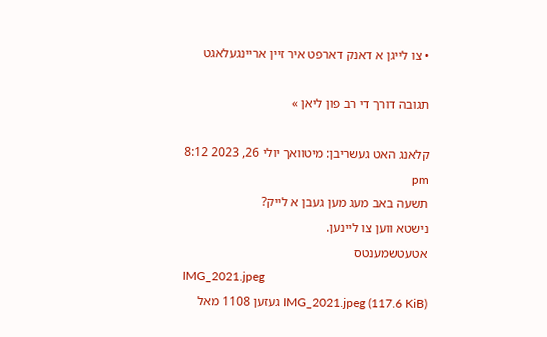• צו לייגן א דאנק דארפט איר זיין אריינגעלאגט

תגובה דורך די רב פון ליאן »

קלאנג האט געשריבן: מיטוואך יולי 26, 2023 8:12 pm
תשעה באב מעג מען געבן א לייק?
נישטא ווען צו ליינען.
אטעטשמענטס
IMG_2021.jpeg
IMG_2021.jpeg (117.6 KiB) געזען 1108 מאל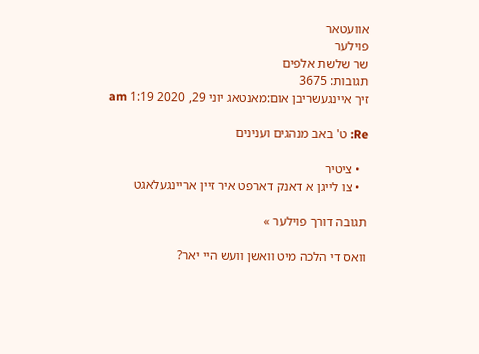אוועטאר
פוילער
שר שלשת אלפים
תגובות: 3675
זיך איינגעשריבן אום:מאנטאג יוני 29, 2020 1:19 am

Re: ט' באב מנהגים וענינים

  • ציטיר
  • צו לייגן א דאנק דארפט איר זיין אריינגעלאגט

תגובה דורך פוילער »

וואס די הלכה מיט וואשן וועש היי יאר?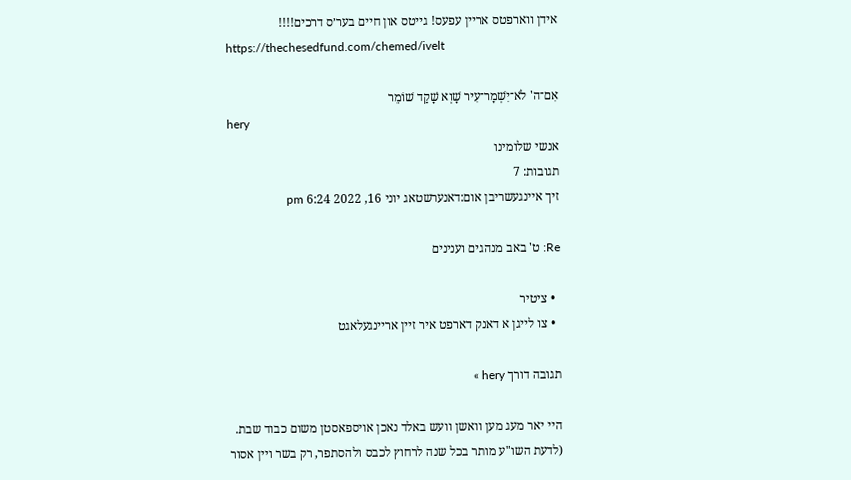אידן ווארפטס אריין עפעס! גייטס און חיים בער׳ס דרכים!!!!
https://thechesedfund.com/chemed/ivelt

אִם־ה' לֹא־יִשְׁמָר־עִיר שָׁוְא שָׁקַד שׁוֹמֵר
hery
אנשי שלומינו
תגובות: 7
זיך איינגעשריבן אום:דאנערשטאג יוני 16, 2022 6:24 pm

Re: ט' באב מנהגים וענינים

  • ציטיר
  • צו לייגן א דאנק דארפט איר זיין אריינגעלאגט

תגובה דורך hery »

היי יאר מעג מען וואשן וועש באלד נאכן אויספאסטן משום כבוד שבת. (לדעת השו"ע מותר בכל שנה לרחוץ לכבס ולהסתפר, רק בשר ויין אסור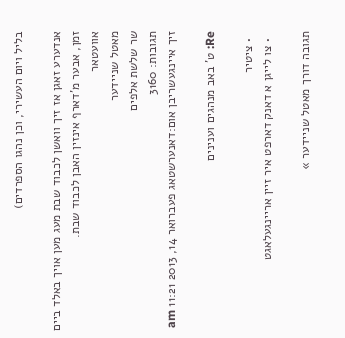בליל ויום העשירי, וכן נהגו הספרדים)

אנדערע זאגן אז זיך וואשן לכבוד שבת מעג מען אויך באלד ביים זמן, אבער מ'דארף אינזין האבן לכבוד שבת.
אוועטאר
מאטל שניידער
שר שלשת אלפים
תגובות: 3160
זיך איינגעשריבן אום:דאנערשטאג פעברואר 14, 2013 11:21 am

Re: ט' באב מנהגים וענינים

  • ציטיר
  • צו לייגן א דאנק דארפט איר זיין אריינגעלאגט

תגובה דורך מאטל שניידער »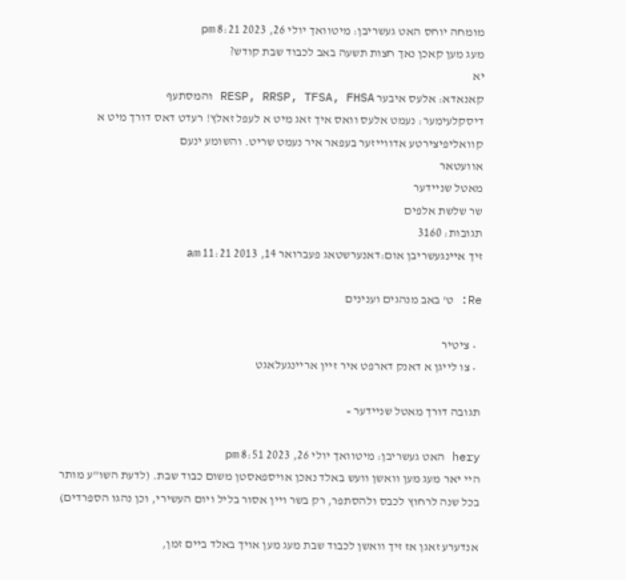מומחה יוחס האט געשריבן: מיטוואך יולי 26, 2023 8:21 pm
מעג מען קאכן נאך חצות תשעה באב לכבוד שבת קודש?
יא
קאנאדא: אלעס איבער RESP, RRSP, TFSA, FHSA והמסתעף
דיסקלעימער: נעמט אלעס וואס איך זאג מיט א לעפל זאלץ! רעדט דאס דורך מיט א קוואליפיצירטע אדווייזער בעפאר איר נעמט שריט. והשומע ינעם
אוועטאר
מאטל שניידער
שר שלשת אלפים
תגובות: 3160
זיך איינגעשריבן אום:דאנערשטאג פעברואר 14, 2013 11:21 am

Re: ט' באב מנהגים וענינים

  • ציטיר
  • צו לייגן א דאנק דארפט איר זיין אריינגעלאגט

תגובה דורך מאטל שניידער »

hery האט געשריבן: מיטוואך יולי 26, 2023 8:51 pm
היי יאר מעג מען וואשן וועש באלד נאכן אויספאסטן משום כבוד שבת. (לדעת השו"ע מותר בכל שנה לרחוץ לכבס ולהסתפר, רק בשר ויין אסור בליל ויום העשירי, וכן נהגו הספרדים)

אנדערע זאגן אז זיך וואשן לכבוד שבת מעג מען אויך באלד ביים זמן,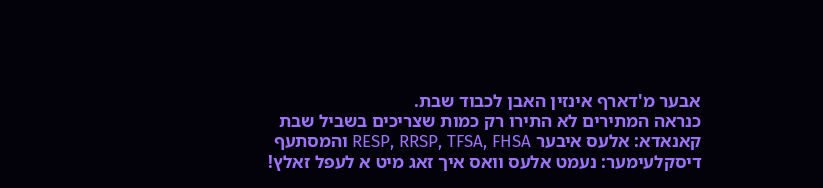אבער מ'דארף אינזין האבן לכבוד שבת.
כנראה המתירים לא התירו רק כמות שצריכים בשביל שבת
קאנאדא: אלעס איבער RESP, RRSP, TFSA, FHSA והמסתעף
דיסקלעימער: נעמט אלעס וואס איך זאג מיט א לעפל זאלץ!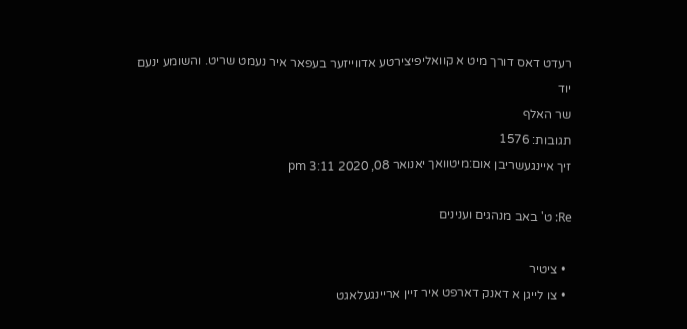רעדט דאס דורך מיט א קוואליפיצירטע אדווייזער בעפאר איר נעמט שריט. והשומע ינעם
יוד
שר האלף
תגובות: 1576
זיך איינגעשריבן אום:מיטוואך יאנואר 08, 2020 3:11 pm

Re: ט' באב מנהגים וענינים

  • ציטיר
  • צו לייגן א דאנק דארפט איר זיין אריינגעלאגט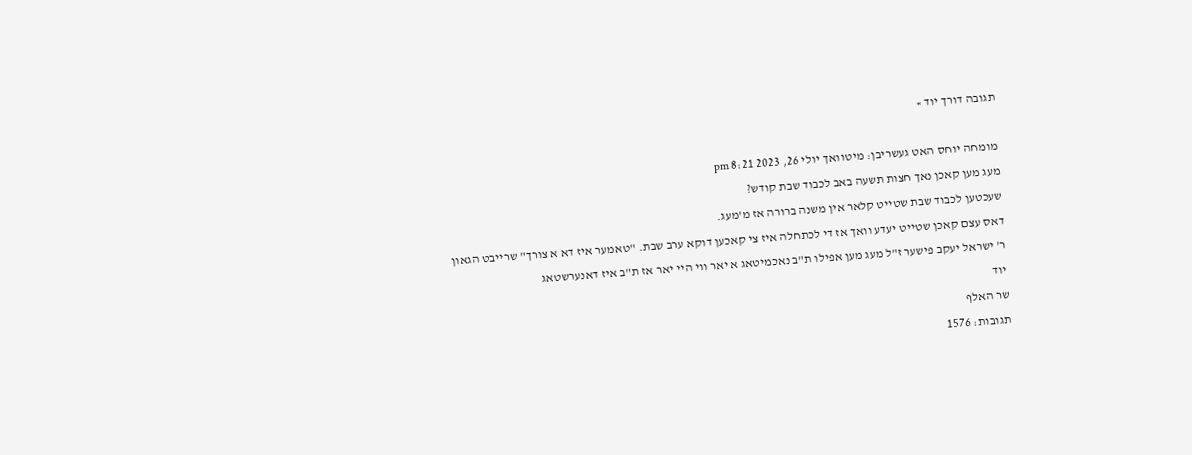תגובה דורך יוד »

מומחה יוחס האט געשריבן: מיטוואך יולי 26, 2023 8:21 pm
מעג מען קאכן נאך חצות תשעה באב לכבוד שבת קודש?
שעכטען לכבוד שבת שטייט קלאר אין משנה ברורה אז מ'מעג.
דאס עצם קאכן שטייט יעדע וואך אז די לכתחלה איז צי קאכען דוקא ערב שבת. "טאמער איז דא א צורך" שרייבט הגאון ר' ישראל יעקב פישער ז"ל מעג מען אפילו ת"ב נאכמיטאג א יאר ווי היי יאר אז ת"ב איז דאנערשטאג
יוד
שר האלף
תגובות: 1576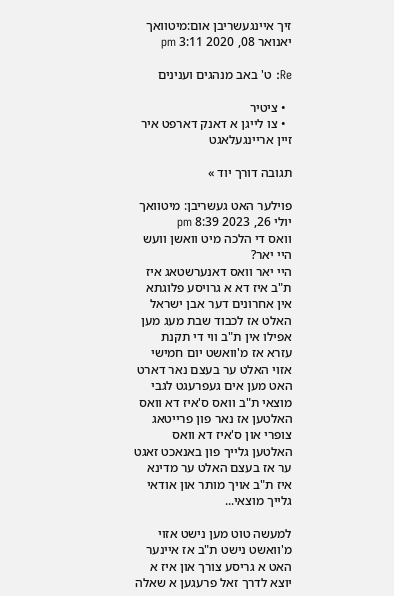זיך איינגעשריבן אום:מיטוואך יאנואר 08, 2020 3:11 pm

Re: ט' באב מנהגים וענינים

  • ציטיר
  • צו לייגן א דאנק דארפט איר זיין אריינגעלאגט

תגובה דורך יוד »

פוילער האט געשריבן: מיטוואך יולי 26, 2023 8:39 pm
וואס די הלכה מיט וואשן וועש היי יאר?
היי יאר וואס דאנערשטאג איז ת"ב איז דא א גרויסע פלוגתא אין אחרונים דער אבן ישראל האלט אז לכבוד שבת מעג מען אפילו אין ת"ב ווי די תקנת עזרא אז מ'וואשט יום חמישי אזוי האלט ער בעצם נאר דארט האט מען אים געפרעגט לגבי מוצאי ת"ב וואס ס'איז דא וואס האלטען אז נאר פון פרייטאג צופרי און ס'איז דא וואס האלטען גלייך פון באנאכט זאגט ער אז בעצם האלט ער מדינא איז ת"ב אויך מותר און אודאי גלייך מוצאי...

למעשה טוט מען נישט אזוי מ'וואשט נישט ת"ב אז איינער האט א גריסע צורך און איז א יוצא לדרך זאל פרעגען א שאלה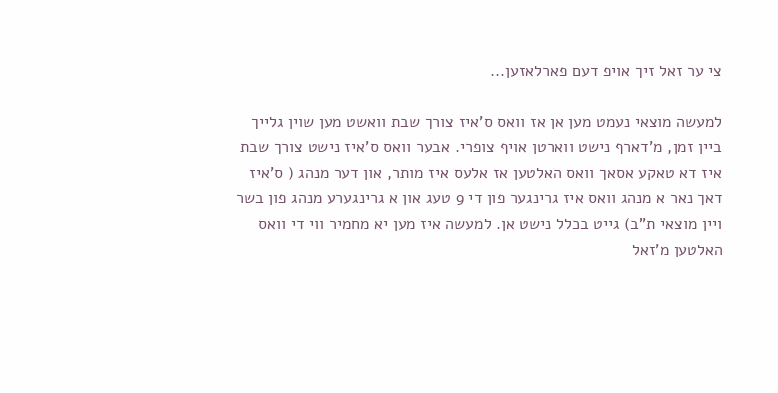צי ער זאל זיך אויפ דעם פארלאזען...

למעשה מוצאי נעמט מען אן אז וואס ס'איז צורך שבת וואשט מען שוין גלייך ביין זמן, מ'דארף נישט ווארטן אויף צופרי. אבער וואס ס'איז נישט צורך שבת איז דא טאקע אסאך וואס האלטען אז אלעס איז מותר, און דער מנהג ( ס'איז דאך נאר א מנהג וואס איז גרינגער פון די 9 טעג און א גרינגערע מנהג פון בשר ויין מוצאי ת"ב) גייט בכלל נישט אן. למעשה איז מען יא מחמיר ווי די וואס האלטען מ'זאל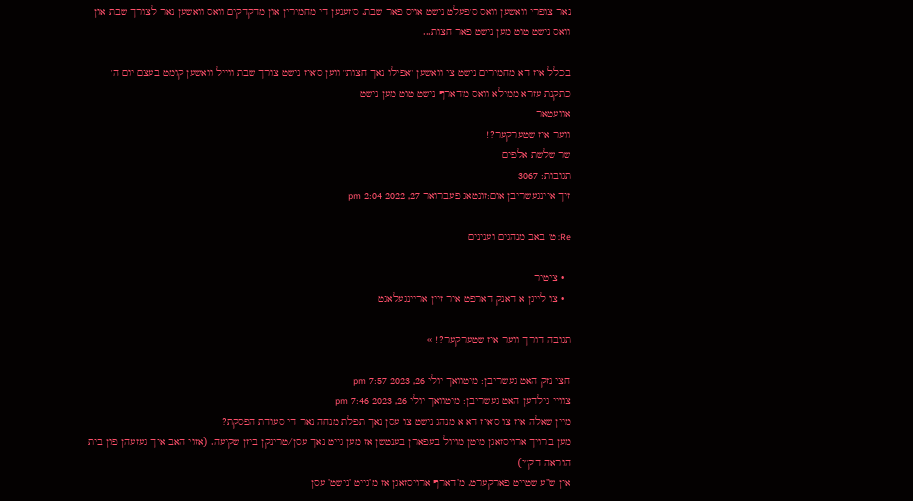נאר צופרי וואשען וואס ס'פעלט נישט אויס פאר שבת. ס'זענען די מחמירין און מדקדקים וואס וואשען נאר לצורך שבת און וואס נישט טוט מען נישט פאר חצות...

בכלל איז דא מחמירים נישט צי וואשען "אפילו נאך חצות" ווען ס'איז נישט צורך שבת ווייל וואשען קומט בעצם יום ה' כתקנת עזרא ממילא וואס מ'דארף נישט טוט מען נישט
אוועטאר
ווער איז שטערקער?!
שר שלשת אלפים
תגובות: 3067
זיך איינגעשריבן אום:זונטאג פעברואר 27, 2022 2:04 pm

Re: ט' באב מנהגים וענינים

  • ציטיר
  • צו לייגן א דאנק דארפט איר זיין אריינגעלאגט

תגובה דורך ווער איז שטערקער?! »

חצי נזק האט געשריבן: מיטוואך יולי 26, 2023 7:57 pm
צוויי גילדען האט געשריבן: מיטוואך יולי 26, 2023 7:46 pm
מיין שאלה איז צו ס'איז דא א מנהג נישט צו עסן נאך תפלת מנחה נאר די סעודת הפסקת?
מען ברויך ארויסזאגן מיטן מויול בעפארן בענטשן אז מען גייט נאך עסן/טרינקן ביזן שקיעה. (אזוי האב איך געזעהן פון בית הוראה ד'ק"י)
אין ש”ע שטייט פארקערט. מ’דארף ארויסזאגן אז מ’גייט ’נישט’ עסן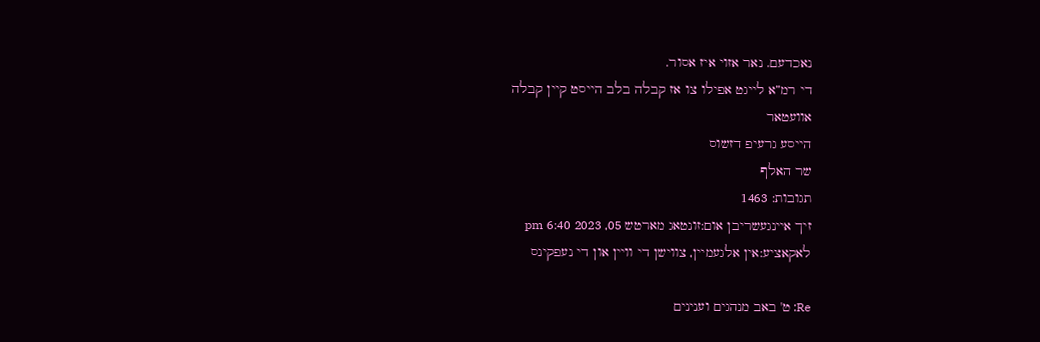נאכדעם. נאר אזוי איז אסור.
די רמ”א לייגט אפילו צו אז קבלה בלב הייסט קיין קבלה
אוועטאר
הייסע גרעיפ דזשוס
שר האלף
תגובות: 1463
זיך איינגעשריבן אום:זונטאג מארטש 05, 2023 6:40 pm
לאקאציע:אין אלגעמיין, צווישן די וויין און די נעפקינס

Re: ט' באב מנהגים וענינים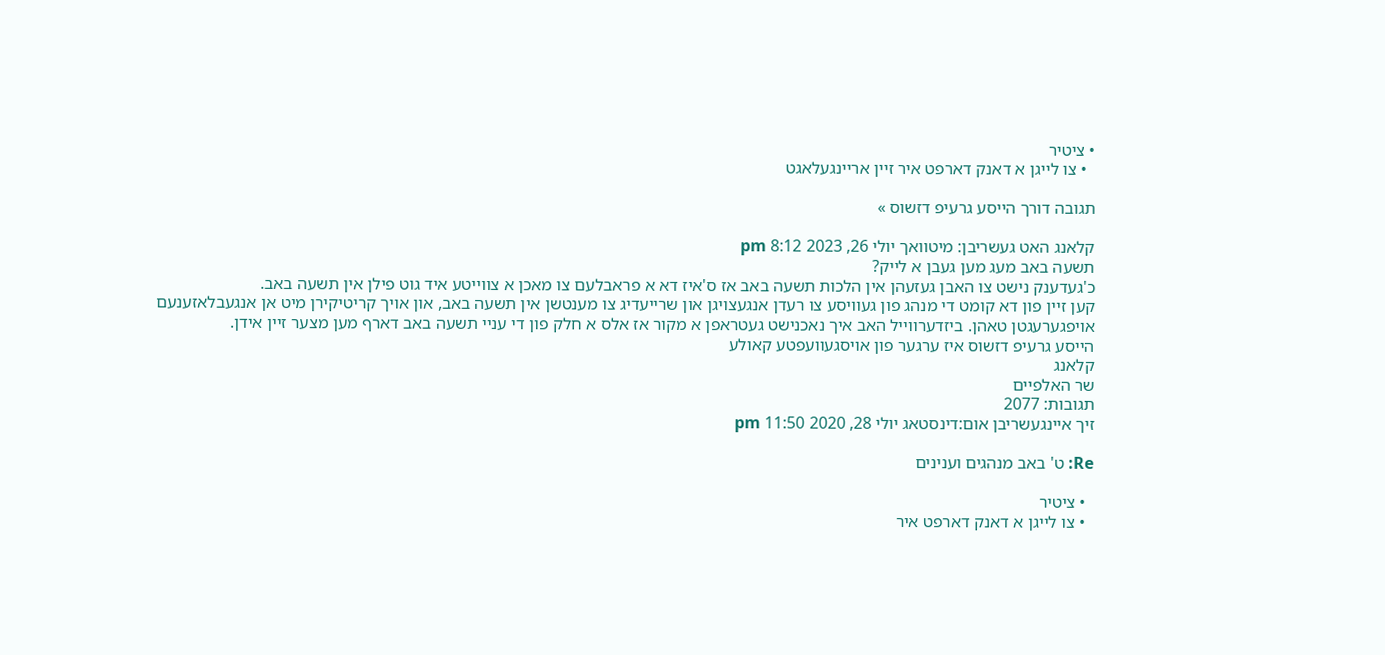• ציטיר
  • צו לייגן א דאנק דארפט איר זיין אריינגעלאגט

תגובה דורך הייסע גרעיפ דזשוס »

קלאנג האט געשריבן: מיטוואך יולי 26, 2023 8:12 pm
תשעה באב מעג מען געבן א לייק?
כ'געדענק נישט צו האבן געזעהן אין הלכות תשעה באב אז ס'איז דא א פראבלעם צו מאכן א צווייטע איד גוט פילן אין תשעה באב.
קען זיין פון דא קומט די מנהג פון געוויסע צו רעדן אנגעצויגן און שרייעדיג צו מענטשן אין תשעה באב, און אויך קריטיקירן מיט אן אנגעבלאזענעם אויפגערעגטן טאהן. ביזדערווייל האב איך נאכנישט געטראפן א מקור אז אלס א חלק פון די עניי תשעה באב דארף מען מצער זיין אידן.
הייסע גרעיפ דזשוס איז ערגער פון אויסגעוועפטע קאולע
קלאנג
שר האלפיים
תגובות: 2077
זיך איינגעשריבן אום:דינסטאג יולי 28, 2020 11:50 pm

Re: ט' באב מנהגים וענינים

  • ציטיר
  • צו לייגן א דאנק דארפט איר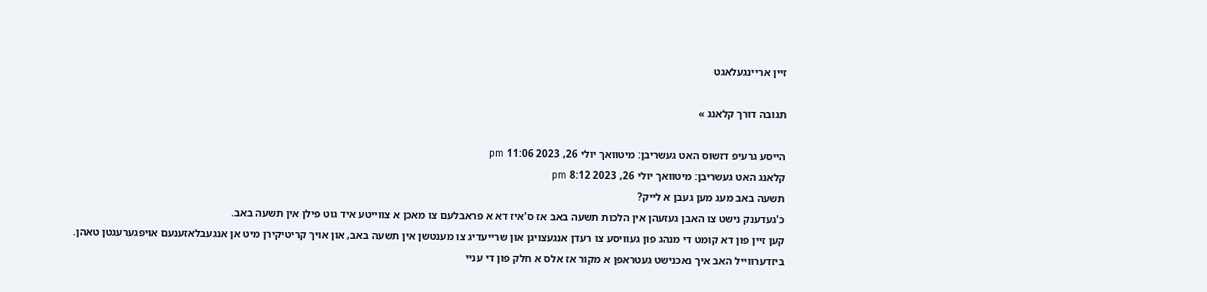זיין אריינגעלאגט

תגובה דורך קלאנג »

הייסע גרעיפ דזשוס האט געשריבן: מיטוואך יולי 26, 2023 11:06 pm
קלאנג האט געשריבן: מיטוואך יולי 26, 2023 8:12 pm
תשעה באב מעג מען געבן א לייק?
כ'געדענק נישט צו האבן געזעהן אין הלכות תשעה באב אז ס'איז דא א פראבלעם צו מאכן א צווייטע איד גוט פילן אין תשעה באב.
קען זיין פון דא קומט די מנהג פון געוויסע צו רעדן אנגעצויגן און שרייעדיג צו מענטשן אין תשעה באב, און אויך קריטיקירן מיט אן אנגעבלאזענעם אויפגערעגטן טאהן. ביזדערווייל האב איך נאכנישט געטראפן א מקור אז אלס א חלק פון די עניי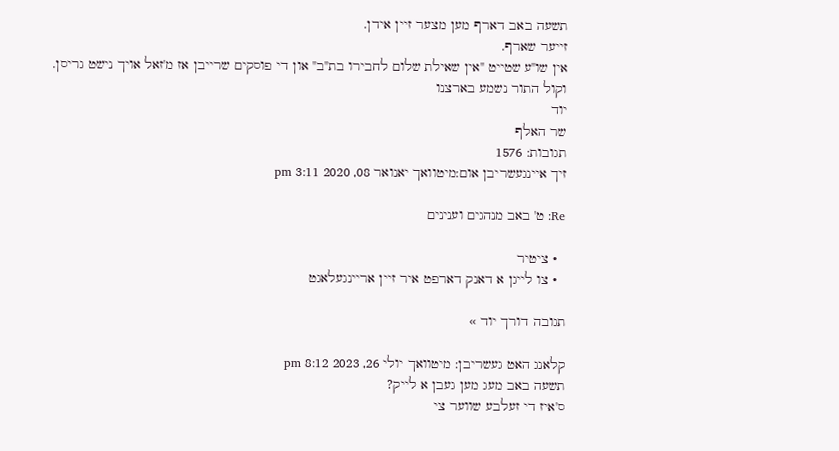תשעה באב דארף מען מצער זיין אידן.
זייער שארף.
אין שו"ע שטייט "אין שאילת שלום לחבירו בת"ב" און די פוסקים שרייבן אז מ'זאל אויך נישט גריסן.
וקול התור נשמע בארצנו
יוד
שר האלף
תגובות: 1576
זיך איינגעשריבן אום:מיטוואך יאנואר 08, 2020 3:11 pm

Re: ט' באב מנהגים וענינים

  • ציטיר
  • צו לייגן א דאנק דארפט איר זיין אריינגעלאגט

תגובה דורך יוד »

קלאנג האט געשריבן: מיטוואך יולי 26, 2023 8:12 pm
תשעה באב מעג מען געבן א לייק?
ס'איז די זעלבע שווער צי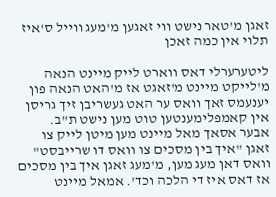זאגן מ'טאר נישט ווי זאגען מ'מעג ווייל ס'איז תלוי אין כמה זאכן

ליטערערלי דאס ווארט לייק מיינט הנאה מ'לייקט מיינט מ'זאגט אז מ'האט הנאה פון יענעמס זאך וואס ער האט געשריבן זיך גריסן אין קאמפלימענטען טוט מען נישט ת"ב.
אבער אסאך מאל מיינט מען מיטן לייק צו זאגן "איך בין מסכים צו וואס דו שרייבסט" וואס דאן מעג מען, מ'מעג זאגן איך בין מסכים אז דאס איז די הלכה וכד'. אמאל מיינט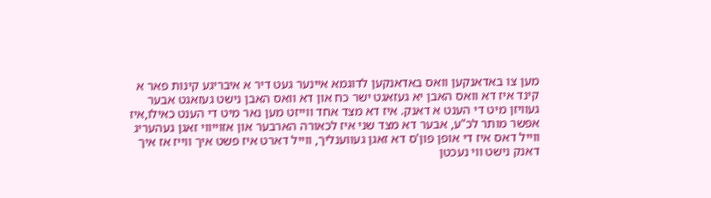מען צו באדאנקען וואס באדאנקען לדוגמא איינער געט דיר א איבריגע קינות פאר א קינד איז דא וואס האבן יא געזאגט ישר כח און דא וואס האבן נישט געזאגט אבער געוויזן מיט די הענט א דאנק. איז דא מצד אחד ווייזט מען נאר מיט די הענט כאילו,איז אפשר מותר לכ"ע, אבער דא מצד שני איז לכאורה הארבער און אזוייווי זאגן געהעריג ווייל דאס איז די אופן פון'ס דא זאגן געווענליך, ווייל דארט איז פשט איך ווייז אז איך דאנק נישט ווי נעכטן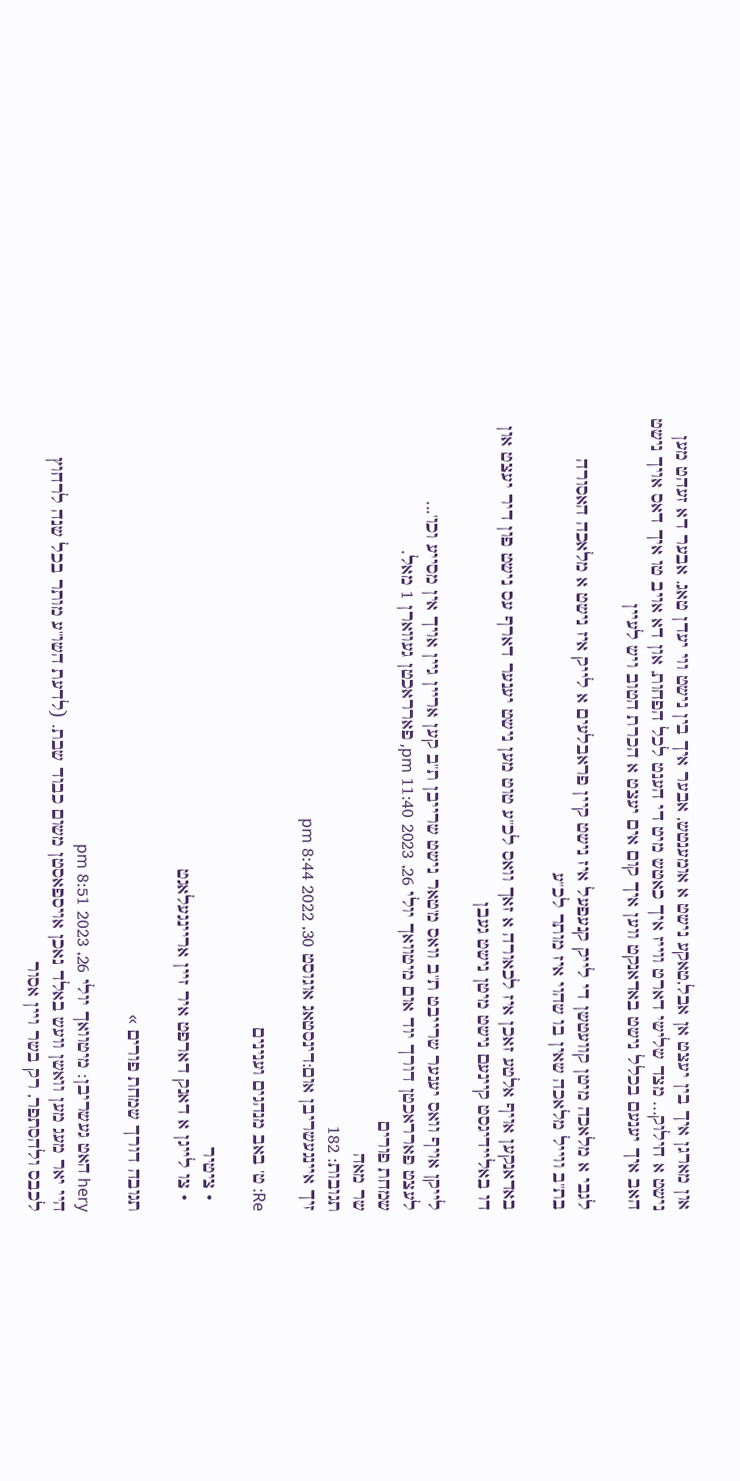און מארגן איך בין יעצט אן אבל,טאקע נישט א אומענטש, אבער איך בין נישט ווי יעדן טאג. אבער דא זעהט מען נישט א חילוק... מצד שלישי דארט ווייז איך כאטש מיט די הענט לכל הפחות, און דא אויב טו איך דאס אויך נישט האב איך יענעם בכלל נישט באדאנקט ווען איך קום אים יעצט א הכרת הטוב ויש לעיין

לגבי א מלאכה מיטן קוועטשן די לייק קנעפעל איז נישט קיין פראבלעים א לייק איז נישט א מלאכה האסורה בת"ב ווייל מלאכה שאין בו שהוי איז מותר לכ"ע

באדאנקען אויף אלטע זאכן איז לכאורה א זאך וואס לכ"ע טוט מען נישט יענער דארף עס נישט פון דיר יעצט און דו באליידיגסט קיינעם נישט מיטן נישט געבן

לייקן אויף וואס יענער שרייבט ת"ב וואס מ'טאר נישט שרייבן ת"ב קען אריין גיין אויך אין מסייע וכו'...
לעצט פארראכטן דורך יוד אום מיטוואך יולי 26, 2023 11:40 pm, פארראכטן געווארן 1 מאל.
שמחת פורים
שר מאה
תגובות: 182
זיך איינגעשריבן אום:דינסטאג אוגוסט 30, 2022 8:44 pm

Re: ט' באב מנהגים וענינים

  • ציטיר
  • צו לייגן א דאנק דארפט איר זיין אריינגעלאגט

תגובה דורך שמחת פורים »

hery האט געשריבן: מיטוואך יולי 26, 2023 8:51 pm
היי יאר מעג מען וואשן וועש באלד נאכן אויספאסטן משום כבוד שבת. (לדעת השו"ע מותר בכל שנה לרחוץ לכבס ולהסתפר, רק בשר ויין אסור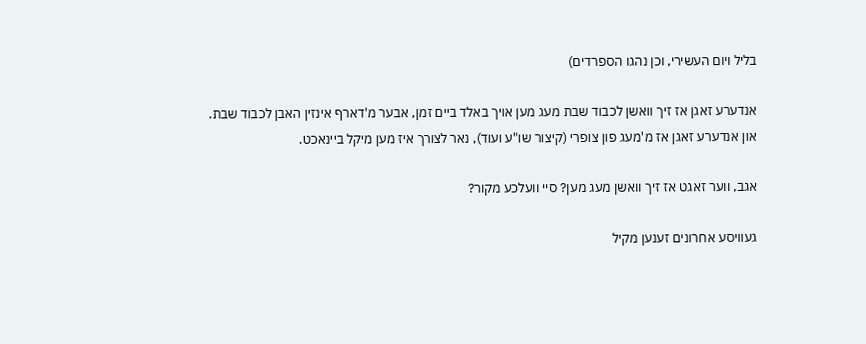בליל ויום העשירי, וכן נהגו הספרדים)

אנדערע זאגן אז זיך וואשן לכבוד שבת מעג מען אויך באלד ביים זמן, אבער מ'דארף אינזין האבן לכבוד שבת.
און אנדערע זאגן אז מ'מעג פון צופרי (קיצור שו"ע ועוד), נאר לצורך איז מען מיקל ביינאכט.

אגב, ווער זאגט אז זיך וואשן מעג מען? סיי וועלכע מקור?

געוויסע אחרונים זענען מקיל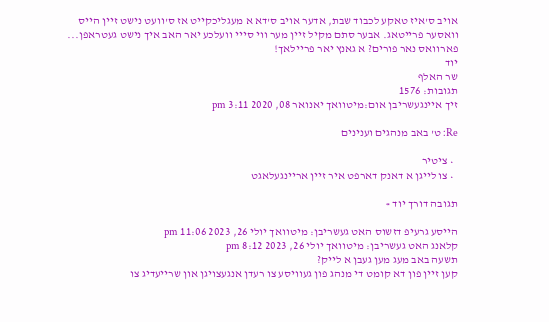אויב ס'איז טאקע לכבוד שבת, אדער אויב ס'דא א מעגליכקייט אז ס'וועט נישט זיין הייס וואסער פרייטאג. אבער סתם מקיל זיין מער ווי סייי וועלכע יאר האב איך נישט געטראפן...
פארוואס נאר פורים? א גאנץ יאר פריילאך!
יוד
שר האלף
תגובות: 1576
זיך איינגעשריבן אום:מיטוואך יאנואר 08, 2020 3:11 pm

Re: ט' באב מנהגים וענינים

  • ציטיר
  • צו לייגן א דאנק דארפט איר זיין אריינגעלאגט

תגובה דורך יוד »

הייסע גרעיפ דזשוס האט געשריבן: מיטוואך יולי 26, 2023 11:06 pm
קלאנג האט געשריבן: מיטוואך יולי 26, 2023 8:12 pm
תשעה באב מעג מען געבן א לייק?
קען זיין פון דא קומט די מנהג פון געוויסע צו רעדן אנגעצויגן און שרייעדיג צו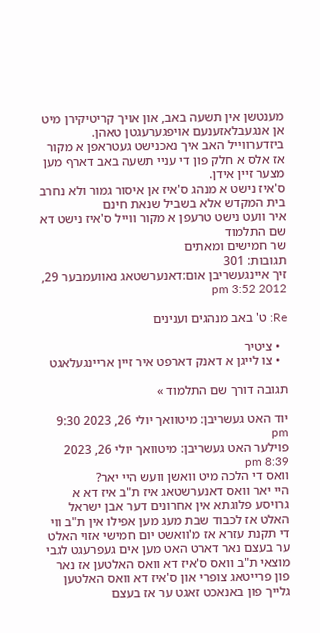מענטשן אין תשעה באב, און אויך קריטיקירן מיט אן אנגעבלאזענעם אויפגערעגטן טאהן. ביזדערווייל האב איך נאכנישט געטראפן א מקור אז אלס א חלק פון די עניי תשעה באב דארף מען מצער זיין אידן.
ס'איז נישט א מנהג ס'איז אן איסור גמור ולא נחרב בית המקדש אלא בשביל שנאת חינם
איר וועט נישט טרעפן א מקור ווייל ס'איז נישט דא
שם התלמוד
שר חמישים ומאתים
תגובות: 301
זיך איינגעשריבן אום:דאנערשטאג נאוועמבער 29, 2012 3:52 pm

Re: ט' באב מנהגים וענינים

  • ציטיר
  • צו לייגן א דאנק דארפט איר זיין אריינגעלאגט

תגובה דורך שם התלמוד »

יוד האט געשריבן: מיטוואך יולי 26, 2023 9:30 pm
פוילער האט געשריבן: מיטוואך יולי 26, 2023 8:39 pm
וואס די הלכה מיט וואשן וועש היי יאר?
היי יאר וואס דאנערשטאג איז ת"ב איז דא א גרויסע פלוגתא אין אחרונים דער אבן ישראל האלט אז לכבוד שבת מעג מען אפילו אין ת"ב ווי די תקנת עזרא אז מ'וואשט יום חמישי אזוי האלט ער בעצם נאר דארט האט מען אים געפרעגט לגבי מוצאי ת"ב וואס ס'איז דא וואס האלטען אז נאר פון פרייטאג צופרי און ס'איז דא וואס האלטען גלייך פון באנאכט זאגט ער אז בעצם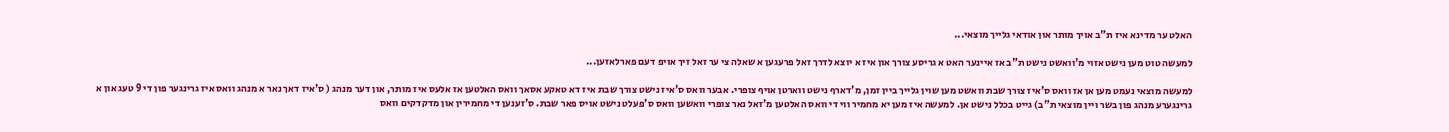האלט ער מדינא איז ת"ב אויך מותר און אודאי גלייך מוצאי...

למעשה טוט מען נישט אזוי מ'וואשט נישט ת"ב אז איינער האט א גריסע צורך און איז א יוצא לדרך זאל פרעגען א שאלה צי ער זאל זיך אויפ דעם פארלאזען...

למעשה מוצאי נעמט מען אן אז וואס ס'איז צורך שבת וואשט מען שוין גלייך ביין זמן, מ'דארף נישט ווארטן אויף צופרי. אבער וואס ס'איז נישט צורך שבת איז דא טאקע אסאך וואס האלטען אז אלעס איז מותר, און דער מנהג ( ס'איז דאך נאר א מנהג וואס איז גרינגער פון די 9 טעג און א גרינגערע מנהג פון בשר ויין מוצאי ת"ב) גייט בכלל נישט אן. למעשה איז מען יא מחמיר ווי די וואס האלטען מ'זאל נאר צופרי וואשען וואס ס'פעלט נישט אויס פאר שבת. ס'זענען די מחמירין און מדקדקים וואס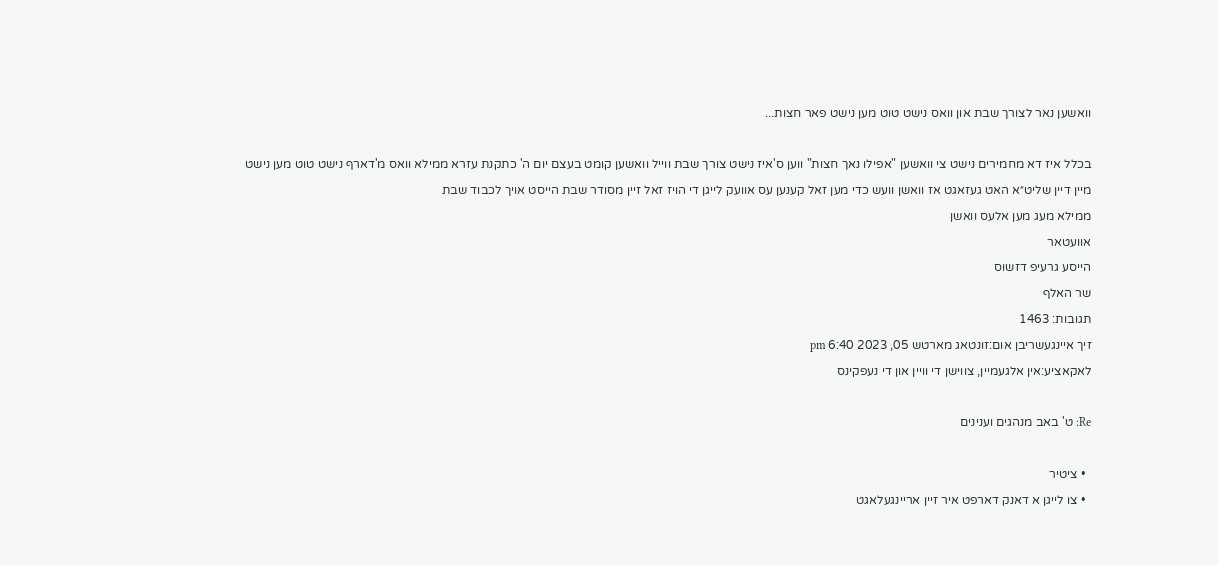וואשען נאר לצורך שבת און וואס נישט טוט מען נישט פאר חצות...

בכלל איז דא מחמירים נישט צי וואשען "אפילו נאך חצות" ווען ס'איז נישט צורך שבת ווייל וואשען קומט בעצם יום ה' כתקנת עזרא ממילא וואס מ'דארף נישט טוט מען נישט
מיין דיין שליט״א האט געזאגט אז וואשן וועש כדי מען זאל קענען עס אוועק לייגן די הויז זאל זיין מסודר שבת הייסט אויך לכבוד שבת
ממילא מעג מען אלעס וואשן
אוועטאר
הייסע גרעיפ דזשוס
שר האלף
תגובות: 1463
זיך איינגעשריבן אום:זונטאג מארטש 05, 2023 6:40 pm
לאקאציע:אין אלגעמיין, צווישן די וויין און די נעפקינס

Re: ט' באב מנהגים וענינים

  • ציטיר
  • צו לייגן א דאנק דארפט איר זיין אריינגעלאגט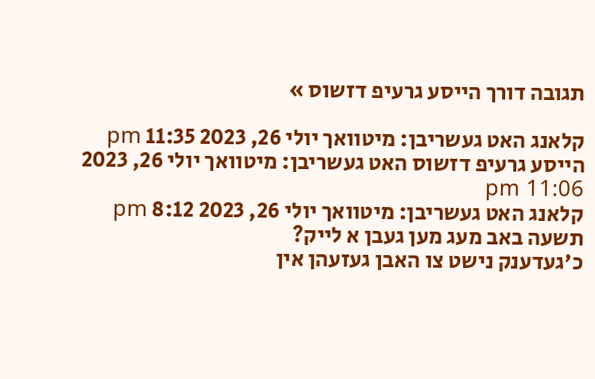תגובה דורך הייסע גרעיפ דזשוס »

קלאנג האט געשריבן: מיטוואך יולי 26, 2023 11:35 pm
הייסע גרעיפ דזשוס האט געשריבן: מיטוואך יולי 26, 2023 11:06 pm
קלאנג האט געשריבן: מיטוואך יולי 26, 2023 8:12 pm
תשעה באב מעג מען געבן א לייק?
כ'געדענק נישט צו האבן געזעהן אין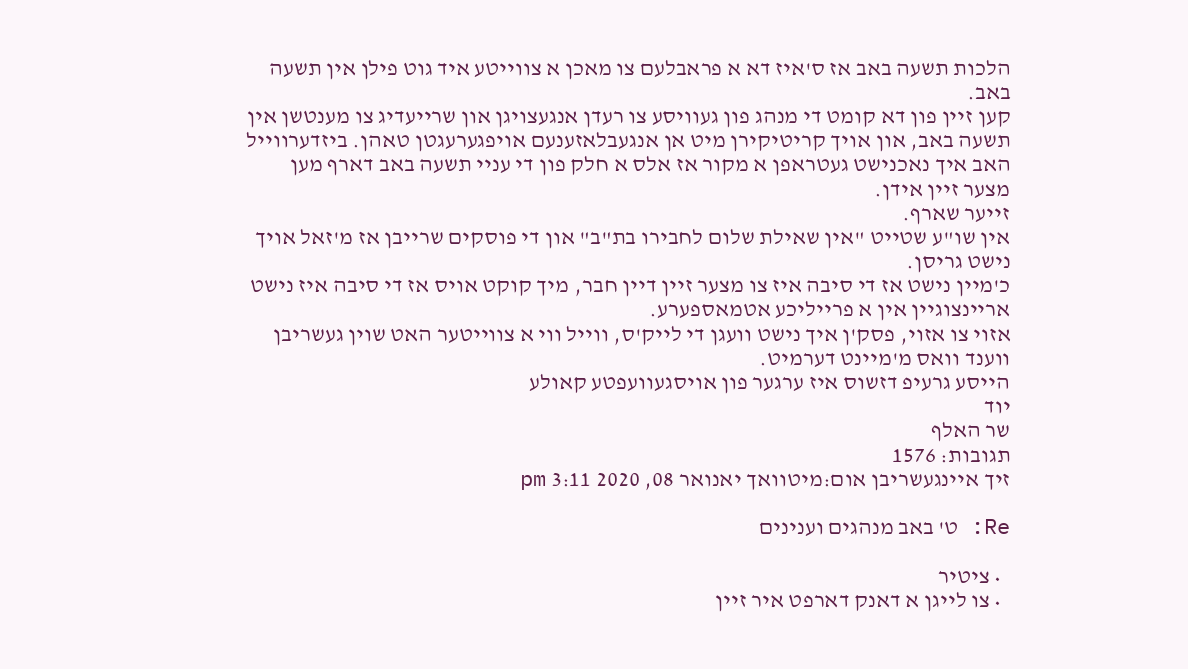הלכות תשעה באב אז ס'איז דא א פראבלעם צו מאכן א צווייטע איד גוט פילן אין תשעה באב.
קען זיין פון דא קומט די מנהג פון געוויסע צו רעדן אנגעצויגן און שרייעדיג צו מענטשן אין תשעה באב, און אויך קריטיקירן מיט אן אנגעבלאזענעם אויפגערעגטן טאהן. ביזדערווייל האב איך נאכנישט געטראפן א מקור אז אלס א חלק פון די עניי תשעה באב דארף מען מצער זיין אידן.
זייער שארף.
אין שו"ע שטייט "אין שאילת שלום לחבירו בת"ב" און די פוסקים שרייבן אז מ'זאל אויך נישט גריסן.
כ'מיין נישט אז די סיבה איז צו מצער זיין דיין חבר, מיך קוקט אויס אז די סיבה איז נישט אריינצוגיין אין א פרייליכע אטמאספערע.
אזוי צו אזוי, פסק'ן איך נישט וועגן די לייק'ס, ווייל ווי א צווייטער האט שוין געשריבן ווענד וואס מ'מיינט דערמיט.
הייסע גרעיפ דזשוס איז ערגער פון אויסגעוועפטע קאולע
יוד
שר האלף
תגובות: 1576
זיך איינגעשריבן אום:מיטוואך יאנואר 08, 2020 3:11 pm

Re: ט' באב מנהגים וענינים

  • ציטיר
  • צו לייגן א דאנק דארפט איר זיין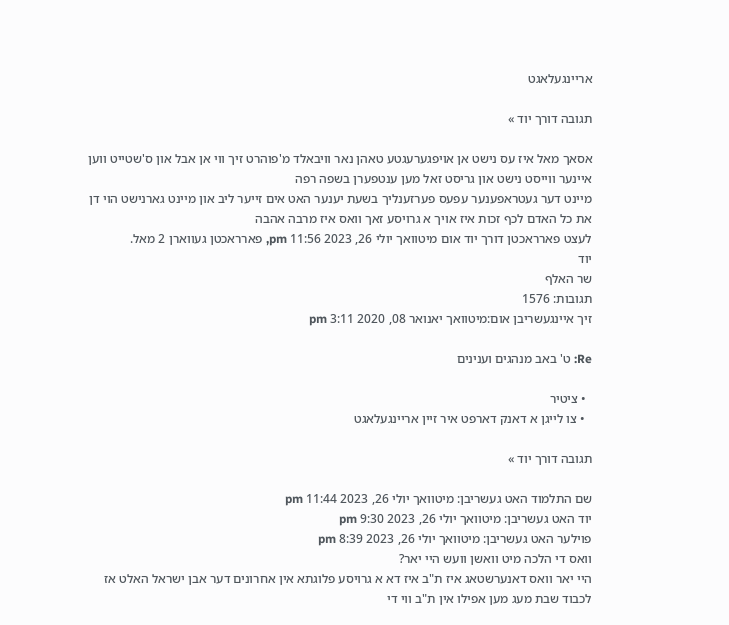אריינגעלאגט

תגובה דורך יוד »

אסאך מאל איז עס נישט אן אויפגערעגטע טאהן נאר וויבאלד מ'פוהרט זיך ווי אן אבל און ס'שטייט ווען איינער ווייסט נישט און גריסט זאל מען ענטפערן בשפה רפה
מיינט דער געטראפענער עפעס פערזענליך בשעת יענער האט אים זייער ליב און מיינט גארנישט הוי דן את כל האדם לכף זכות איז אויך א גרויסע זאך וואס איז מרבה אהבה
לעצט פארראכטן דורך יוד אום מיטוואך יולי 26, 2023 11:56 pm, פארראכטן געווארן 2 מאל.
יוד
שר האלף
תגובות: 1576
זיך איינגעשריבן אום:מיטוואך יאנואר 08, 2020 3:11 pm

Re: ט' באב מנהגים וענינים

  • ציטיר
  • צו לייגן א דאנק דארפט איר זיין אריינגעלאגט

תגובה דורך יוד »

שם התלמוד האט געשריבן: מיטוואך יולי 26, 2023 11:44 pm
יוד האט געשריבן: מיטוואך יולי 26, 2023 9:30 pm
פוילער האט געשריבן: מיטוואך יולי 26, 2023 8:39 pm
וואס די הלכה מיט וואשן וועש היי יאר?
היי יאר וואס דאנערשטאג איז ת"ב איז דא א גרויסע פלוגתא אין אחרונים דער אבן ישראל האלט אז לכבוד שבת מעג מען אפילו אין ת"ב ווי די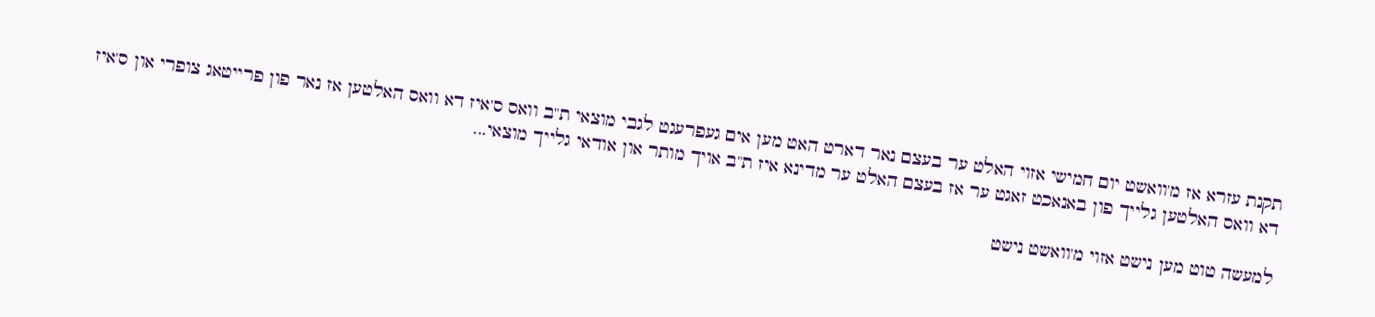תקנת עזרא אז מ'וואשט יום חמישי אזוי האלט ער בעצם נאר דארט האט מען אים געפרעגט לגבי מוצאי ת"ב וואס ס'איז דא וואס האלטען אז נאר פון פרייטאג צופרי און ס'איז דא וואס האלטען גלייך פון באנאכט זאגט ער אז בעצם האלט ער מדינא איז ת"ב אויך מותר און אודאי גלייך מוצאי...

למעשה טוט מען נישט אזוי מ'וואשט נישט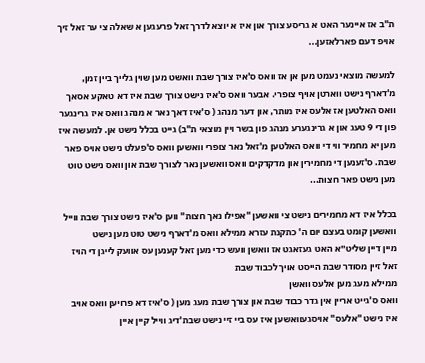ת"ב אז איינער האט א גריסע צורך און איז א יוצא לדרך זאל פרעגען א שאלה צי ער זאל זיך אויפ דעם פארלאזען...

למעשה מוצאי נעמט מען אן אז וואס ס'איז צורך שבת וואשט מען שוין גלייך ביין זמן, מ'דארף נישט ווארטן אויף צופרי. אבער וואס ס'איז נישט צורך שבת איז דא טאקע אסאך וואס האלטען אז אלעס איז מותר, און דער מנהג ( ס'איז דאך נאר א מנהג וואס איז גרינגער פון די 9 טעג און א גרינגערע מנהג פון בשר ויין מוצאי ת"ב) גייט בכלל נישט אן. למעשה איז מען יא מחמיר ווי די וואס האלטען מ'זאל נאר צופרי וואשען וואס ס'פעלט נישט אויס פאר שבת. ס'זענען די מחמירין און מדקדקים וואס וואשען נאר לצורך שבת און וואס נישט טוט מען נישט פאר חצות...

בכלל איז דא מחמירים נישט צי וואשען "אפילו נאך חצות" ווען ס'איז נישט צורך שבת ווייל וואשען קומט בעצם יום ה' כתקנת עזרא ממילא וואס מ'דארף נישט טוט מען נישט
מיין דיין שליט״א האט געזאגט אז וואשן וועש כדי מען זאל קענען עס אוועק לייגן די הויז זאל זיין מסודר שבת הייסט אויך לכבוד שבת
ממילא מעג מען אלעס וואשן
וואס ס'גייט אריין אין גדר כבוד שבת און צורך שבת מעג מען ( ס'איז דא פרויען וואס אויב איז נישט "אלעס" אויסגעוואשען איז עס ביי זיי נישט שבת'דיג ווייל קיין איין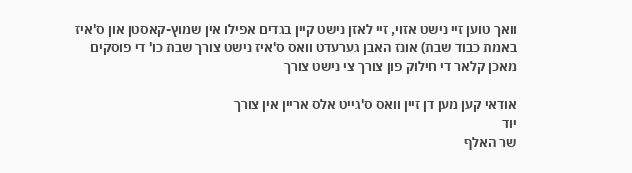וואך טוען זיי נישט אזוי, זיי לאזן נישט קיין בגדים אפילו אין שמוץ-קאסטן און ס'איז באמת כבוד שבת) אונז האבן גערעדט וואס ס'איז נישט צורך שבת כו' די פוסקים מאכן קלאר די חילוק פון צורך צי נישט צורך

אודאי קען מען דן זיין וואס ס'גייט אלס אריין אין צורך
יוד
שר האלף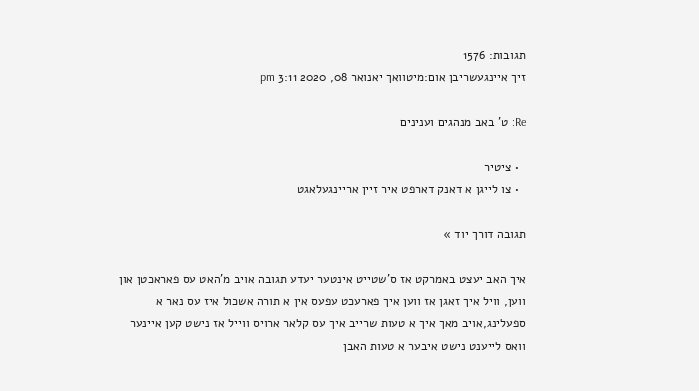תגובות: 1576
זיך איינגעשריבן אום:מיטוואך יאנואר 08, 2020 3:11 pm

Re: ט' באב מנהגים וענינים

  • ציטיר
  • צו לייגן א דאנק דארפט איר זיין אריינגעלאגט

תגובה דורך יוד »

איך האב יעצט באמרקט אז ס'שטייט אינטער יעדע תגובה אויב מ'האט עס פאראכטן און ווען, וויל איך זאגן אז ווען איך פארעכט עפעס אין א תורה אשכול איז עס נאר א ספעלינג,אויב מאך איך א טעות שרייב איך עס קלאר ארויס ווייל אז נישט קען איינער וואס לייענט נישט איבער א טעות האבן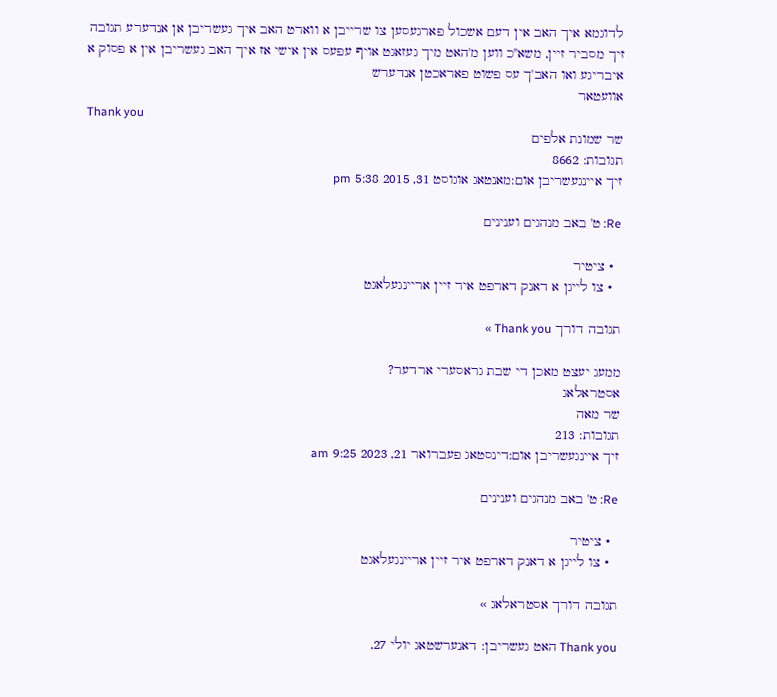לדוגמא איך האב אין דעם אשכול פארגעסען צו שרייבן א ווארט האב איך געשריבן אן אנדערע תגובה זיך מסביר זיין, משא"כ ווען מ'האט מיך געזאגט אויף עפעס אין אישי אז איך האב געשריבן אין א פסוק א איבריגע ואו האב'ך עס פשוט פאראכטן אנדערש
אוועטאר
Thank you
שר שמונת אלפים
תגובות: 8662
זיך איינגעשריבן אום:מאנטאג אוגוסט 31, 2015 5:38 pm

Re: ט' באב מנהגים וענינים

  • ציטיר
  • צו לייגן א דאנק דארפט איר זיין אריינגעלאגט

תגובה דורך Thank you »

ממעג יעצט מאכן די שבת גראסערי ארדער?
אסטראלאג
שר מאה
תגובות: 213
זיך איינגעשריבן אום:דינסטאג פעברואר 21, 2023 9:25 am

Re: ט' באב מנהגים וענינים

  • ציטיר
  • צו לייגן א דאנק דארפט איר זיין אריינגעלאגט

תגובה דורך אסטראלאג »

Thank you האט געשריבן: דאנערשטאג יולי 27,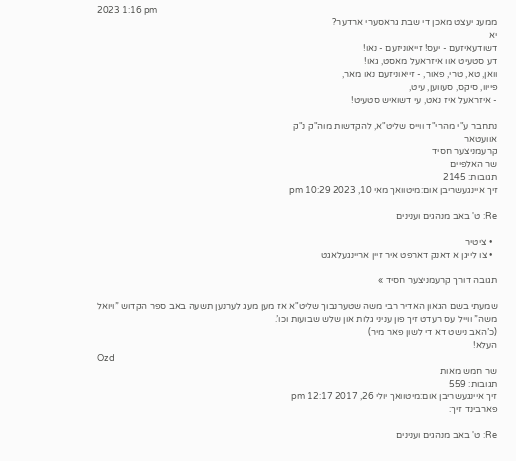2023 1:16 pm
ממעג יעצט מאכן די שבת גראסערי ארדער?
יא
דשודעאיזעם - יעס! זייאוניזעם - נאו!
דע סטעיט אוו איזראעל מאסט, גאו!
וואן, טא, טרי, פאור, - זייאוניזעם נאו מאר,
פייוו, סיקס, סעווען, עיט,
- איזראעל איז נאט, עי דשואיש סטעיט!

נתחבר ע"י מהרי"ד ווייס שליט"א, להקדשות מוה"ק נ"ק
אוועטאר
קרעמניצער חסיד
שר האלפיים
תגובות: 2145
זיך איינגעשריבן אום:מיטוואך מאי 10, 2023 10:29 pm

Re: ט' באב מנהגים וענינים

  • ציטיר
  • צו לייגן א דאנק דארפט איר זיין אריינגעלאגט

תגובה דורך קרעמניצער חסיד »

שמעתי בשם הגאון האדיר רבי משה שטערנבוך שליט"א אז מען מעג לערנען תשעה באב ספר הקדוש ”ויואל משה” ווייל עס רעדט זיך פון עניני גלות און שלש שבועות וכו’.
(כ’האב נישט דא די לשון פאר מיר)
העלא!
Ozd
שר חמש מאות
תגובות: 559
זיך איינגעשריבן אום:מיטוואך יולי 26, 2017 12:17 pm
פארבינד זיך:

Re: ט' באב מנהגים וענינים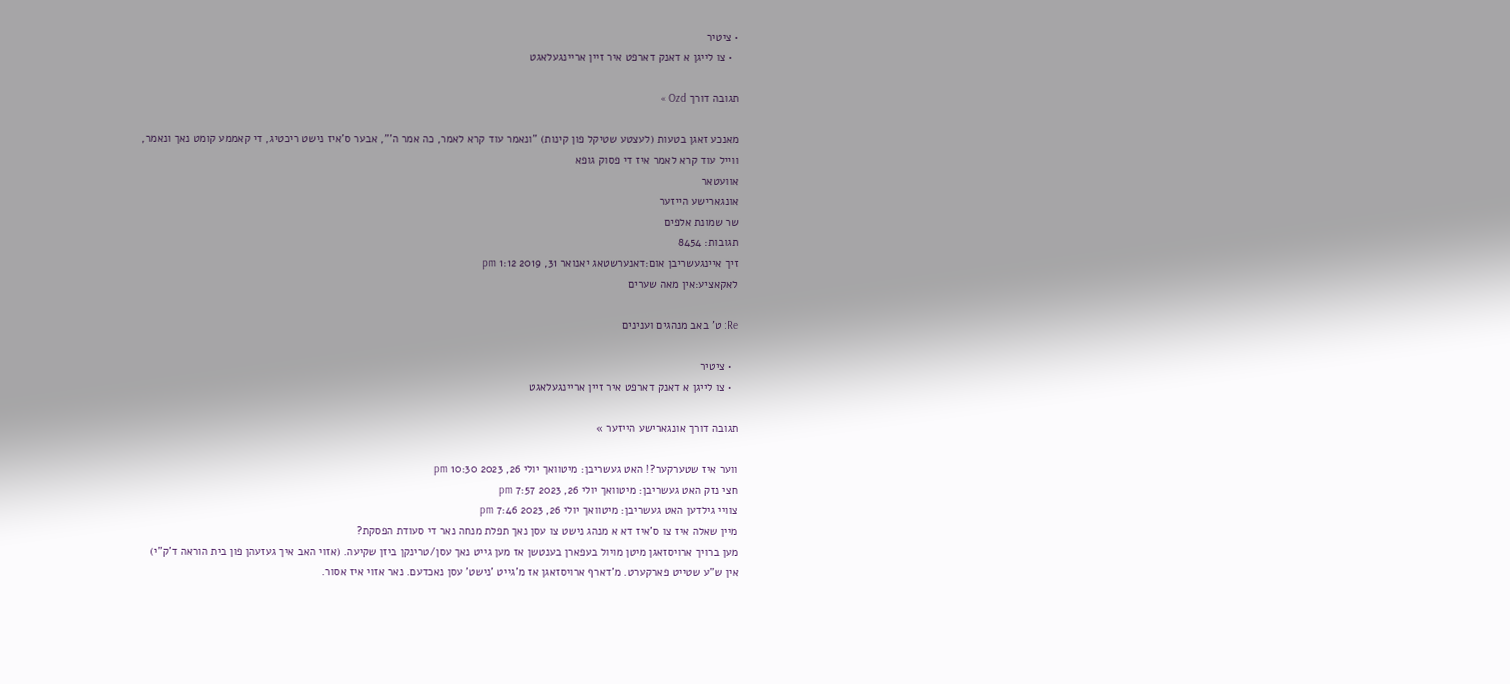• ציטיר
  • צו לייגן א דאנק דארפט איר זיין אריינגעלאגט

תגובה דורך Ozd »

מאנכע זאגן בטעות (לעצטע שטיקל פון קינות) "ונאמר עוד קרא לאמר, כה אמר ה'", אבער ס'איז נישט ריכטיג, די קאממע קומט נאך ונאמר, ווייל עוד קרא לאמר איז די פסוק גופא
אוועטאר
אונגארישע הייזער
שר שמונת אלפים
תגובות: 8454
זיך איינגעשריבן אום:דאנערשטאג יאנואר 31, 2019 1:12 pm
לאקאציע:אין מאה שערים

Re: ט' באב מנהגים וענינים

  • ציטיר
  • צו לייגן א דאנק דארפט איר זיין אריינגעלאגט

תגובה דורך אונגארישע הייזער »

ווער איז שטערקער?! האט געשריבן: מיטוואך יולי 26, 2023 10:30 pm
חצי נזק האט געשריבן: מיטוואך יולי 26, 2023 7:57 pm
צוויי גילדען האט געשריבן: מיטוואך יולי 26, 2023 7:46 pm
מיין שאלה איז צו ס'איז דא א מנהג נישט צו עסן נאך תפלת מנחה נאר די סעודת הפסקת?
מען ברויך ארויסזאגן מיטן מויול בעפארן בענטשן אז מען גייט נאך עסן/טרינקן ביזן שקיעה. (אזוי האב איך געזעהן פון בית הוראה ד'ק"י)
אין ש”ע שטייט פארקערט. מ’דארף ארויסזאגן אז מ’גייט ’נישט’ עסן נאכדעם. נאר אזוי איז אסור.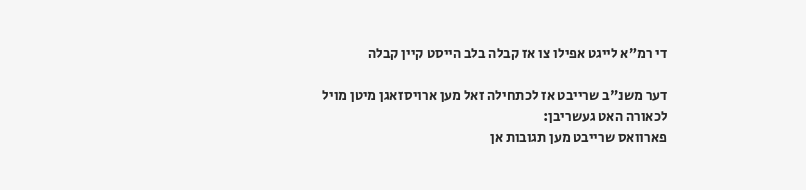די רמ”א לייגט אפילו צו אז קבלה בלב הייסט קיין קבלה

דער משנ"ב שרייבט אז לכתחילה זאל מען ארויסזאגן מיטן מויל
לכאורה האט געשריבן:
פארוואס שרייבט מען תגובות אן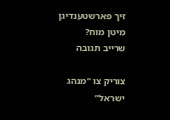זיך פארשטענדיגן מיטן מוח?
שרייב תגובה

צוריק צו “מנהג ישראל”